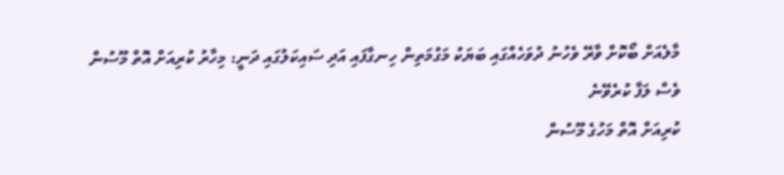މާލެއަށް ބޯކޮށް ވާރޭ ވެހުނު ދުވަހެއްގައި ބަޔަކު މަގުމަތިން ހިނގާފައި އަދި ސައިކަލުގައި ދަނީ: މިހާރު ކުރިއަށް އޮތް މޫސުން ވެސް ލަފާ ކުރެވޭނެ
ކުރިއަށް އޮތް މަހުގެ މޫސުން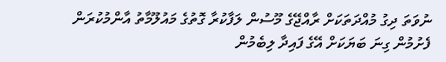ނުވަތަ ދިގު މުއްދަތަކަށް ރާއްޖޭގެ މޫސުން ލަފާކުރާ ގޮތުގެ މައުލޫމާތު އާންމުކުރަން ފެށުމުން ގިނަ ބަޔަކަށް އޭގެ ފައިދާ ލިބެމުން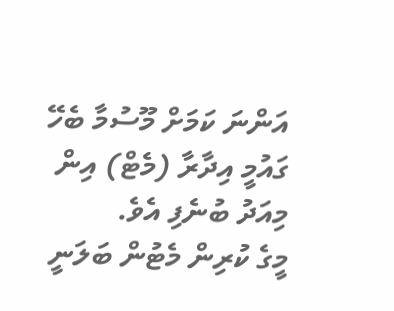އަންނަ ކަމަށް މޫސުމާ ބެހޭ ގައުމީ އިދާރާ (މެޓް) އިން މިއަދު ބުނެފި އެވެ.
މީގެ ކުރިން މެޓުން ބަލަނީ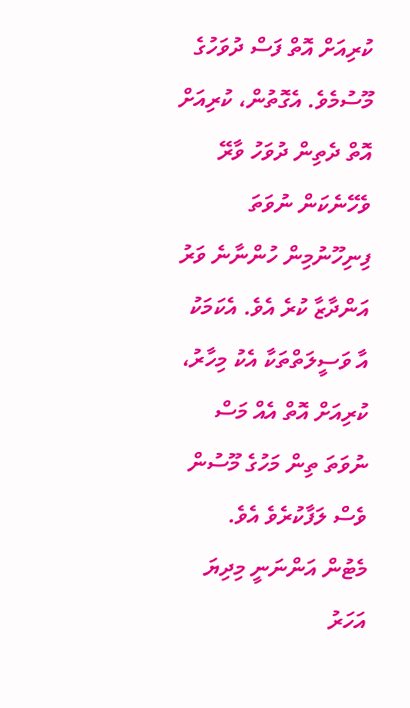ކުރިއަށް އޮތް ފަސް ދުވަހުގެ މޫސުމެވެ. އެގޮތުން، ކުރިއަށް އޮތް ދެތިން ދުވަހު ވާރޭ ވެހޭނެކަން ނުވަތަ ފިނިހޫނުމިން ހުންނާނެ ވަރު އަންދާޒާ ކުރެ އެވެ. އެކަމަކު އާ ވަސީލަތްތަކާ އެކު މިހާރު، ކުރިއަށް އޮތް އެއް މަސް ނުވަތަ ތިން މަހުގެ މޫސުން ވެސް ލަފާކުރެވެ އެވެ.
މެޓުން އަންނަނީ މިދިޔަ އަހަރު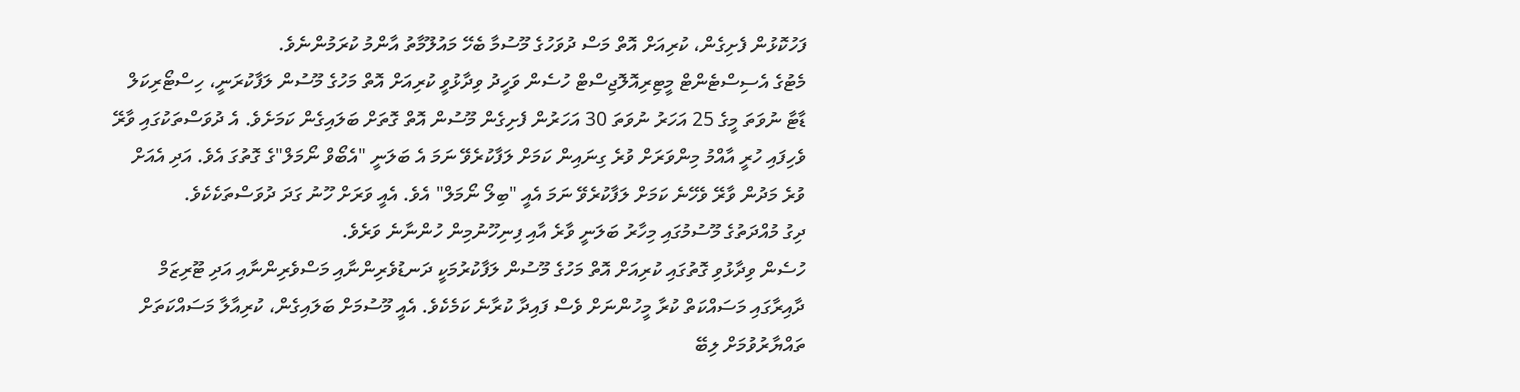ފަހުކޮޅުން ފެށިގެން، ކުރިއަށް އޮތް މަސް ދުވަހުގެ މޫސުމާ ބެހޭ މައުލޫމާތު އާންމު ކުރަމުންނެވެ.
މެޓުގެ އެސިސްޓެންޓް މީޓިރިއޮލޮޖިސްޓް ހުސެން ވަހީދު ވިދާޅުވީ ކުރިއަށް އޮތް މަހުގެ މޫސުން ލަފާކުރަނީ، ހިސްޓޯރިކަލް ޑާޓާ ނުވަތަ މީގެ 25 އަހަރު ނުވަތަ 30 އަހަރުން ފެށިގެން މޫސުން އޮތް ގޮތަށް ބަލައިގެން ކަމަށެވެ. އެ ދުވަސްތަކުގައި ވާރޭ ވެހިފައި ހުރީ އާއްމު މިންވަރަށް ވުރެ ގިނައިން ކަމަށް ލަފާކުރެވޭ ނަމަ އެ ބަލަނީ "އެބޯވް ނޯމަލް"ގެ ގޮތުގަ އެވެ. އަދި އެއަށް ވުރެ މަދުން ވާރޭ ވެހޭނެ ކަމަށް ލަފާކުރެވޭ ނަމަ އެއީ "ބިލޯ ނޯމަލް" އެވެ. އެއީ ވަރަށް ހޫނު ގަދަ ދުވަސްތަކެކެވެ.
ދިގު މުއްދަތުގެ މޫސުމުގައި މިހާރު ބަލަނީ ވާރެ އާއި ފިނިހޫނުމިން ހުންނާނެ ވަރެވެ.
ހުސެން ވިދާޅުވި ގޮތުގައި ކުރިއަށް އޮތް މަހުގެ މޫސުން ލަފާކުރުމަކީ ދަނޑުވެރިންނާއި މަސްވެރިންނާއި އަދި ޓޫރިޒަމް ދާއިރާގައި މަސައްކަތް ކުރާ މީހުންނަށް ވެސް ފައިދާ ކުރާނެ ކަމެކެވެ. އެއީ މޫސުމަށް ބަލައިގެން، ކުރިއާލާ މަސައްކަތަށް ތައްޔާރުވުމަށް ލިބޭ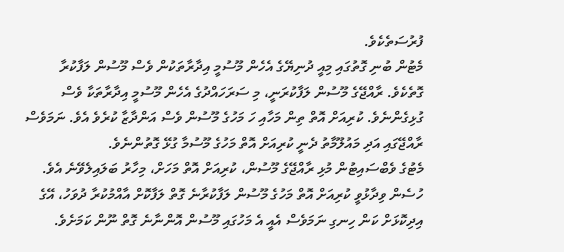ފުރުސަތެކެވެ.
މެޓުން ބުނި ގޮތުގައި މިއީ ދުނިޔޭގެ އެހެން މޫސުމީ އިދާރާތަކުން ވެސް މޫސުން ލަފާކުރާ ގޮތެކެވެ. ރާއްޖޭގެ މޫސުން ލަފާކުރަނީ، މި ސަރަހައްދުގެ އެހެން މޫސުމީ އިދާރާތަކާ ވެސް ގުޅިގެންނެވެ. ކުރިއަށް އޮތް ތިން މަހާއި ހަ މަހުގެ މޫސުން ވެސް އަންދާޒާ ކުރެވެ އެވެ. ނަމަވެސް ރާއްޖޭގައި އަދި މައުލޫމާތު ދެނީ ކުރިއަށް އޮތް މަހުގެ މޫސުމާ ގުޅޭ ގޮތުންނެވެ.
މެޓުގެ ވެބްސައިޓުން މުޅި ރާއްޖޭގެ މޫސުން، ކުރިއަށް އޮތް މަހަށް، މިހާރު ބަލައިލެވޭނެ އެވެ.
ހުސެން ވިދާޅުވީ ކުރިއަށް އޮތް މަހުގެ މޫސުން ލަފާކުރާނެ ގޮތް ލަފާކޮށް އާއްމުކުރާ ދުވަހު، އޭގެ އިދިކޮޅަށް ކަން ހިނގި ނަމަވެސް އެއީ އެ މަހުގައި މޫސުން އޮންނާނެ ގޮތް ނޫން ކަމަށެވެ.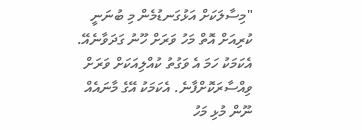"މިސާލަކަށް އަޅުގަނޑުމެން މި ބުނަނީ ކުރިއަށް އޮތް މަހު ވަރަށް ހޫނު ގަދަވާނެއޭ. އެކަމަކު ހަމަ އެ ވަގުތު ކުއްލިއަކަށް ވަރަށް ވިއްސާރަކޮށްފާނެ. އެކަމަކު އޭގެ މާނައެއް ނޫން މުޅި މަހު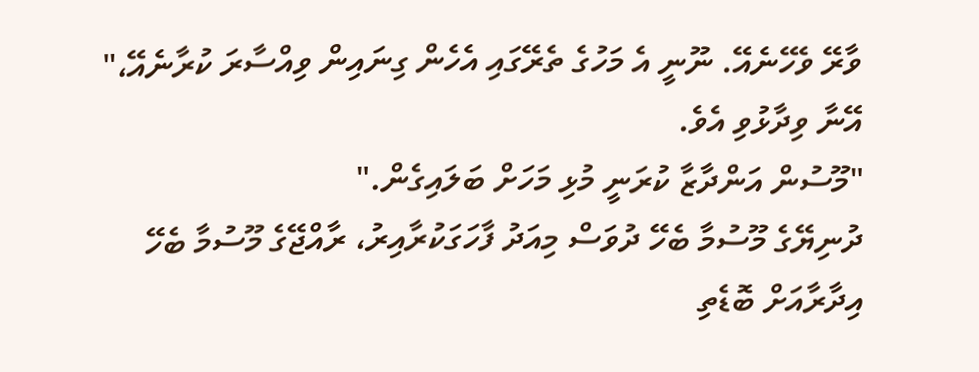ވާރޭ ވެހޭނެއޭ. ނޫނީ އެ މަހުގެ ތެރޭގައި އެހެން ގިނައިން ވިއްސާރަ ކުރާނެއޭ،" އޭނާ ވިދާޅުވި އެވެ.
"މޫސުން އަންދާޒާ ކުރަނީ މުޅި މަހަށް ބަލައިގެން."
ދުނިޔޭގެ މޫސުމާ ބެހޭ ދުވަސް މިއަދު ފާހަގަކުރާއިރު، ރާއްޖޭގެ މޫސުމާ ބެހޭ އިދާރާއަށް ބޮޑެތި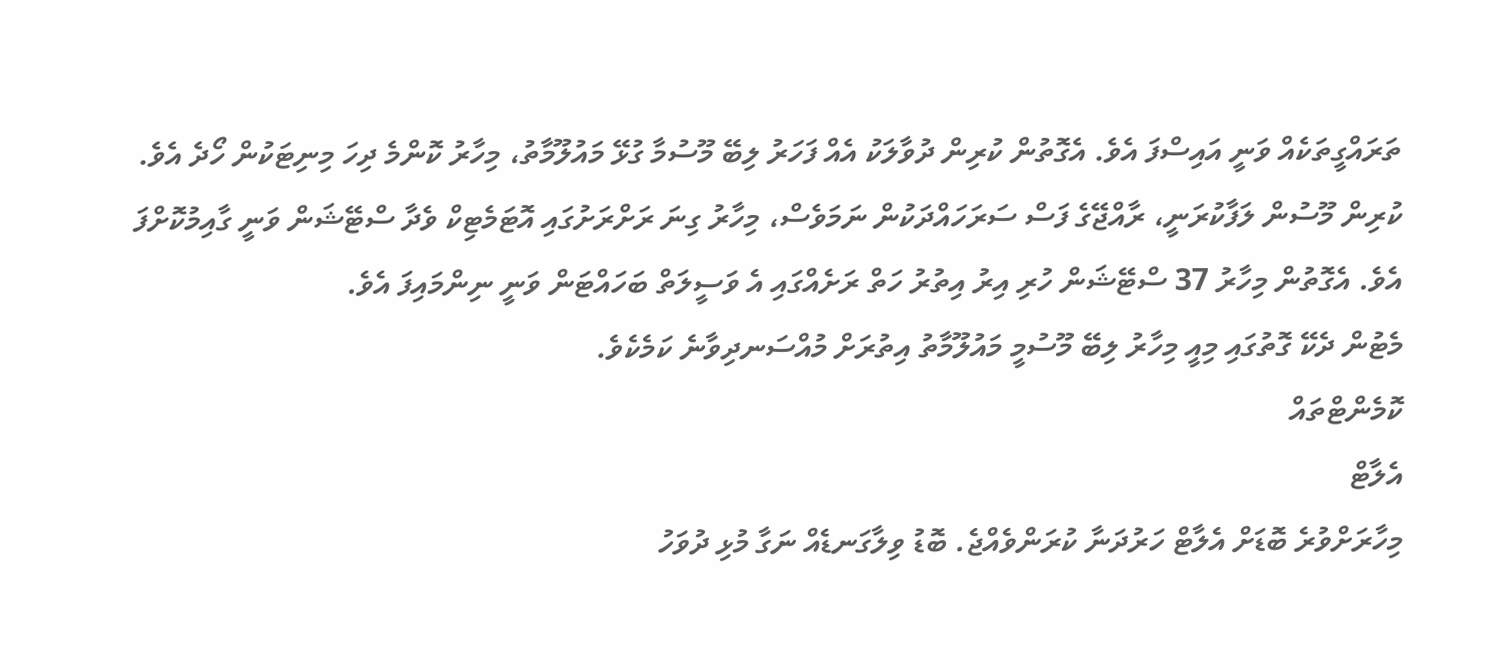ތަރައްގީތަކެއް ވަނީ އައިސްފަ އެވެ. އެގޮތުން ކުރިން ދުވާލަކު އެއް ފަހަރު ލިބޭ މޫސުމާ ގުޅޭ މައުލޫމާތު، މިހާރު ކޮންމެ ދިހަ މިނިޓަކުން ހޯދެ އެވެ. ކުރިން މޫސުން ލަފާކުރަނީ، ރާއްޖޭގެ ފަސް ސަރަހައްދަކުން ނަމަވެސް، މިހާރު ގިނަ ރަށްރަށުގައި އޮޓަމެޓިކް ވެދާ ސްޓޭޝަން ވަނީ ގާއިމުކޮށްފަ އެވެ. އެގޮތުން މިހާރު 37 ސްޓޭޝަން ހުރި އިރު އިތުރު ހަތް ރަށެއްގައި އެ ވަސީލަތް ބަހައްޓަން ވަނީ ނިންމައިފަ އެވެ.
މެޓުން ދެކޭ ގޮތުގައި މިއީ މިހާރު ލިބޭ މޫސުމީ މައުލޫމާތު އިތުރަށް މުއްސަނދިވާނެ ކަމެކެވެ.
ކޮމެންޓްތައް
އެލާޓް
މިހާރަށްވުރެ ބޮޑަށް އެލާޓް ހަރުދަނާ ކުރަންވެއްޖެ. ބޮޑު ވިލާގަނޑެއް ނަގާ މުޅި ދުވަހު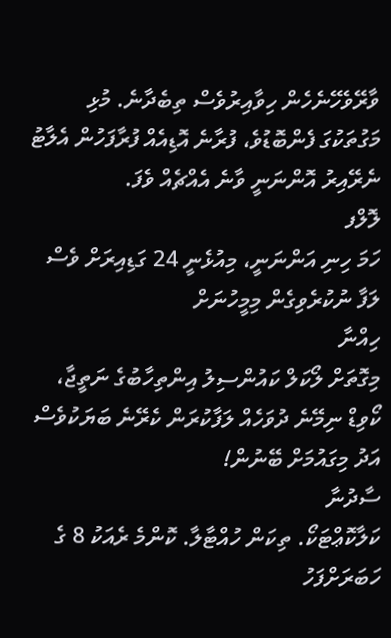ވާރޭވެހޭނެހެން ހިވާއިރުވެސް ތިބެދާނެ. މުޅި މަގުތަކުގަ ފެންބޮޑުވެ، ފުރާނެ އޮޑިއެއް ފުރާފަހުން އެލާޓު ނެރޭއިރު އޮންނަނީ ވާނެ އެއްޗެއް ވެފަ.
ލޮލްފ
ހަމަ ހިނި އަންނަނީ، މިއުޅެނީ 24 ގަޑިއިރަށް ވެސް ލަފާ ނުކުރެވިގެން މިމީހުނަށް
ހިއްނާ
މިގޮތަށް ލޯކަލް ކައުންސިލު އިންތިހާބުގެ ނަތީޖާ، ކޯވިޑް ނިމޭނެ ދުވަހެއް ލަފާކުރަން ކެރޭނެ ބަޔަކުވެސް އަދު މިގައުމަށް ބޭނުން!
ސާދުނާ
ކަލާކޮޢްޓަކޯ. ތިކަން ހުއްޓާލާ. ކޮންމެ ރެއަކު 8 ގެ ހަބަރަށްފަހު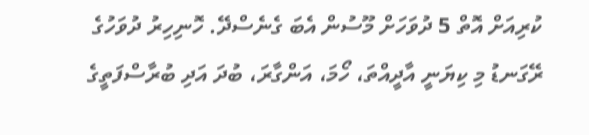ކުރިއަށް އޮތް 5 ދުވަހަށް މޫސުން އެބަ ގެނެސްދޭ. ހޮނިހިރު ދުވަހުގެ ރޭގަނޑު މި ކިޔަނީ އާދީއްތަ، ހޯމަ، އަންގާރަ، ބުދަ އަދި ބުރާސްފަތީގެ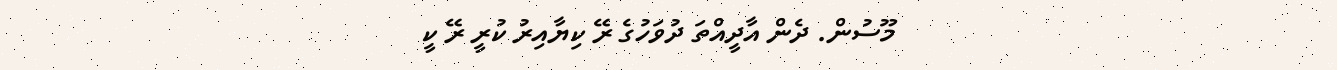މޫސުން. ދެން އާދީއްތަ ދުވަހުގެ ރޭ ކިޔާއިރު ކުރީ ރޭ ކީ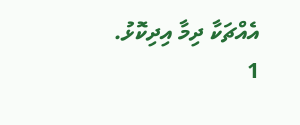އެއްޗަކާ ދިމާ އިދިކޮޅު.
1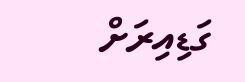ގަޑިއިރަށް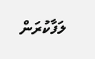ލަފާކުރަން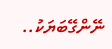ނޭންގޭބަޔަކު..